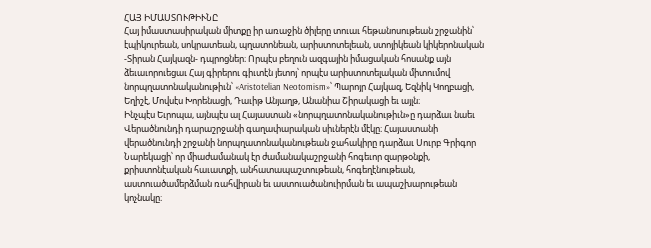ՀԱՅ ԻՄԱՍՏՈՒԹԻՒՆԸ
Հայ իմաստասիրական միտքը իր առաջին ծիլերը տուաւ հեթանոսութեան շրջանին՝ էպիկուրեան, սոկրատեան, պղատոնեան, արիստոտելեան, ստոյիկեան կիկերոնական -Տիրան Հայկազն- դպրոցներ։ Որպէս բեղուն ազգային իմացական հոսանք այն ձեւաւորուեցաւ Հայ գիրերու գիւտէն յետոյ՝ որպէս արիստոտելական միտումով նորպղատոնականութիւն՝ «Aristotelian Neotomism»՝ Պարոյր Հայկազ, Եզնիկ Կողբացի, Եղիշէ, Մովսէս Խորենացի, Դաւիթ Անյաղթ, Անանիա Շիրակացի եւ այլն։
Ինչպէս Եւրոպա, այնպէս ալ Հայաստան «նորպղատոնականութիւն»ը դարձաւ նաեւ Վերածնունդի դարաշրջանի գաղափարական սիւներէն մէկը։ Հայաստանի վերածնունդի շրջանի նորպղատոնականութեան ջահակիրը դարձաւ Սուրբ Գրիգոր Նարեկացի՝ որ միաժամանակ էր ժամանակաշրջանի հոգեւոր զարթօնքի, քրիստոնէական հաւատքի, անհատապաշտութեան, հոգեղէնութեան, աստուածամերձման ռահվիրան եւ աստուածանուիրման եւ ապաշխարութեան կոչնակը։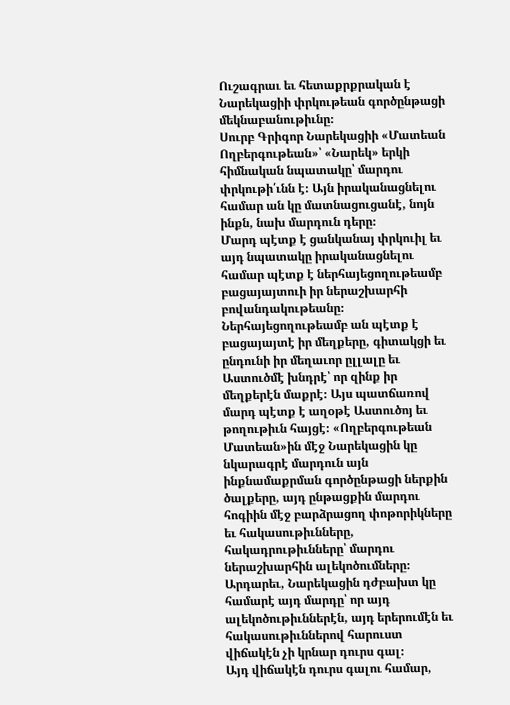Ուշագրաւ եւ հետաքրքրական է Նարեկացիի փրկութեան գործընթացի մեկնաբանութիւնը։
Սուրբ Գրիգոր Նարեկացիի «Մատեան Ողբերգութեան»՝ «Նարեկ» երկի հիմնական նպատակը՝ մարդու փրկութի՛ւնն է։ Այն իրականացնելու համար ան կը մատնացուցանէ, նոյն ինքն, նախ մարդուն դերը։
Մարդ պէտք է ցանկանայ փրկուիլ եւ այդ նպատակը իրականացնելու համար պէտք է ներհայեցողութեամբ բացայայտուի իր ներաշխարհի բովանդակութեանը։ Ներհայեցողութեամբ ան պէտք է բացայայտէ իր մեղքերը, գիտակցի եւ ընդունի իր մեղաւոր ըլլալը եւ Աստուծմէ խնդրէ՝ որ զինք իր մեղքերէն մաքրէ։ Այս պատճառով մարդ պէտք է աղօթէ Աստուծոյ եւ թողութիւն հայցէ։ «Ողբերգութեան Մատեան»ին մէջ Նարեկացին կը նկարագրէ մարդուն այն ինքնամաքրման գործընթացի ներքին ծալքերը, այդ ընթացքին մարդու հոգիին մէջ բարձրացող փոթորիկները եւ հակասութիւնները, հակադրութիւնները՝ մարդու ներաշխարհին ալեկոծումները։ Արդարեւ, Նարեկացին դժբախտ կը համարէ այդ մարդը՝ որ այդ ալեկոծութիւններէն, այդ երերումէն եւ հակասութիւններով հարուստ վիճակէն չի կրնար դուրս գալ։
Այդ վիճակէն դուրս գալու համար,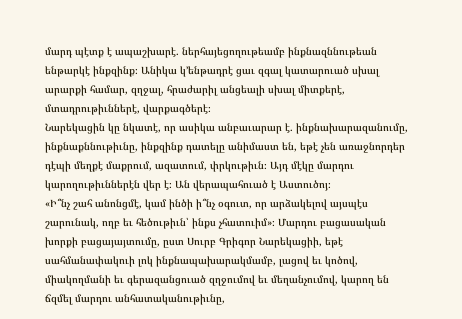մարդ պէտք է ապաշխարէ. ներհայեցողութեամբ ինքնազննութեան ենթարկէ ինքզինք։ Անիկա կ՚ենթադրէ ցաւ զգալ կատարուած սխալ արարքի համար, զղջալ, հրաժարիլ անցեալի սխալ միտքերէ, մտադրութիւններէ, վարքագծերէ։
Նարեկացին կը նկատէ, որ ասիկա անբաւարար է. ինքնախարազանումը, ինքնաքննութիւնը, ինքզինք դատելը անիմաստ են, եթէ չեն առաջնորդեր դէպի մեղքէ մաքրում, ազատում, փրկութիւն։ Այդ մէկը մարդու կարողութիւններէն վեր է։ Ան վերապահուած է Աստուծոյ։
«Ի՞նչ շահ անոնցմէ, կամ ինծի ի՞նչ օգուտ, որ արձակելով այսպէս շարունակ, ողբ եւ հեծութիւն՝ ինքս չհատուիմ»։ Մարդու բացասական խորքի բացայայտումը, ըստ Սուրբ Գրիգոր Նարեկացիի, եթէ սահմանափակուի լոկ ինքնապախարակմամբ, լացով եւ կոծով, միակողմանի եւ գերազանցուած զղջումով եւ մեղանչումով, կարող են ճզմել մարդու անհատականութիւնը,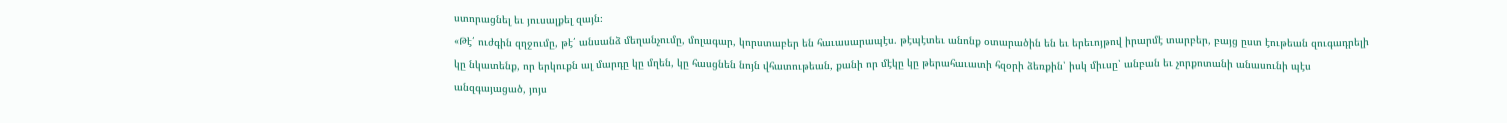ստորացնել եւ յուսալքել զայն։
«Թէ՛ ուժգին զղջումը, թէ՛ անսանձ մեղանչումը, մոլագար, կորստաբեր են հաւասարապէս. թէպէտեւ անոնք օտարածին են եւ երեւոյթով իրարմէ տարբեր, բայց ըստ էութեան զուգադրելի կը նկատենք, որ երկուքն ալ մարդը կը մղեն, կը հասցնեն նոյն վհատութեան, քանի որ մէկը կը թերահաւատի հզօրի ձեռքին՝ իսկ միւսը՝ անբան եւ չորքոտանի անասունի պէս անզգայացած, յոյս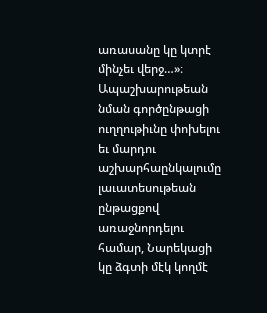առասանը կը կտրէ մինչեւ վերջ…»։
Ապաշխարութեան նման գործընթացի ուղղութիւնը փոխելու եւ մարդու աշխարհաընկալումը լաւատեսութեան ընթացքով առաջնորդելու համար, Նարեկացի կը ձգտի մէկ կողմէ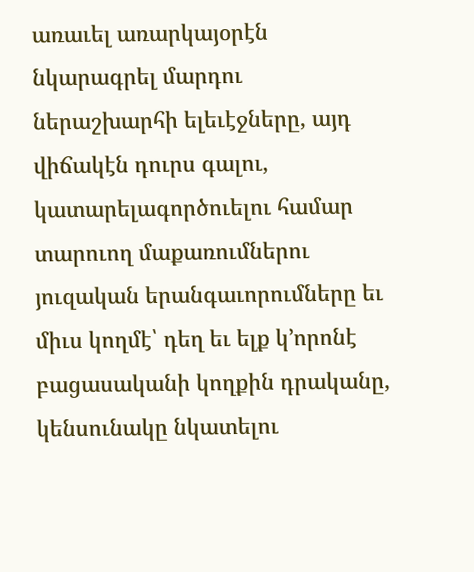առաւել առարկայօրէն նկարագրել մարդու ներաշխարհի ելեւէջները, այդ վիճակէն դուրս գալու, կատարելագործուելու համար տարուող մաքառումներու յուզական երանգաւորումները եւ միւս կողմէ՝ դեղ եւ ելք կ՚որոնէ բացասականի կողքին դրականը, կենսունակը նկատելու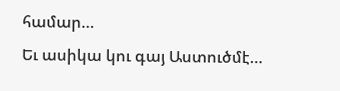համար…
Եւ ասիկա կու գայ Աստուծմէ…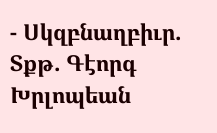- Սկզբնաղբիւր. Տքթ. Գէորգ Խրլոպեան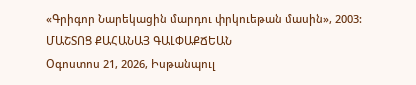«Գրիգոր Նարեկացին մարդու փրկուեթան մասին», 2003:
ՄԱՇՏՈՑ ՔԱՀԱՆԱՅ ԳԱԼՓԱՔՃԵԱՆ
Օգոստոս 21, 2026, Իսթանպուլ